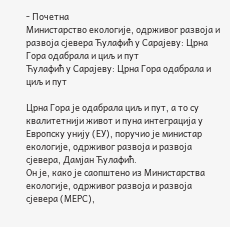- Почетна
Министарство екологије, одрживог развоја и развоја сјевера Ћулафић у Сарајеву: Црна Гора одабрала и циљ и пут
Ћулафић у Сарајеву: Црна Гора одабрала и циљ и пут

Црна Гора је одабрала циљ и пут, а то су квалитетнији живот и пуна интеграција у Европску унију (ЕУ), поручио је министар екологије, одрживог развоја и развоја сјевера, Дамјан Ћулафић.
Он је, како је саопштено из Министарства екологије, одрживог развоја и развоја сјевера (МЕРС),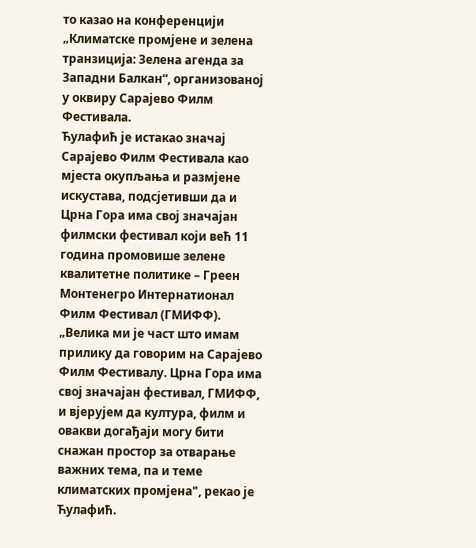то казао на конференцији „Климатске промјене и зелена транзиција: Зелена агенда за Западни Балкан“, организованој у оквиру Сарајево Филм Фестивала.
Ћулафић је истакао значај Сарајево Филм Фестивала као мјеста окупљања и размјене искустава, подсјетивши да и Црна Гора има свој значајан филмски фестивал који већ 11 година промовише зелене квалитетне политике – Греен Монтенегро Интернатионал Филм Фестивал (ГМИФФ).
„Велика ми је част што имам прилику да говорим на Сарајево Филм Фестивалу. Црна Гора има свој значајан фестивал, ГМИФФ, и вјерујем да култура, филм и овакви догађаји могу бити снажан простор за отварање важних тема, па и теме климатских промјена", рекао је Ћулафић.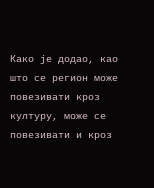Како је додао, као што се регион може повезивати кроз културу, може се повезивати и кроз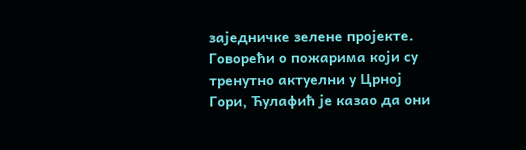заједничке зелене пројекте.
Говорећи о пожарима који су тренутно актуелни у Црној Гори, Ћулафић је казао да они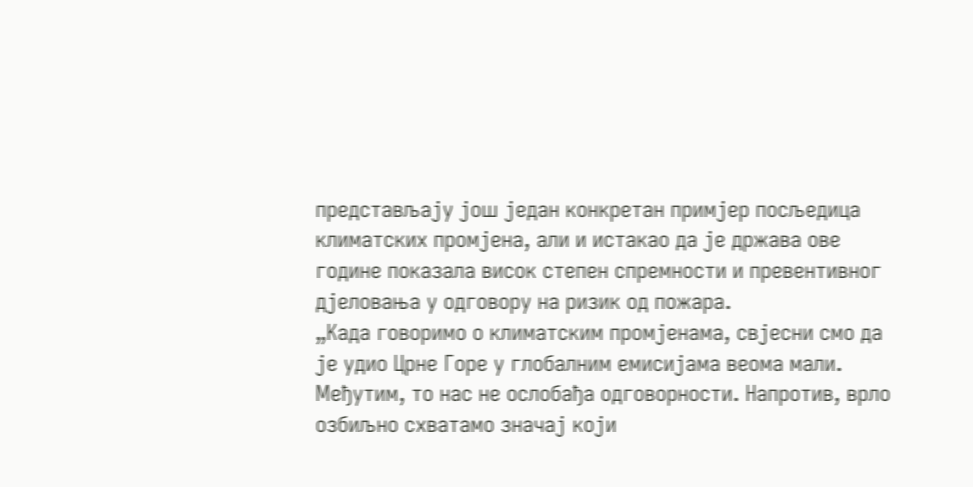представљају још један конкретан примјер посљедица климатских промјена, али и истакао да је држава ове године показала висок степен спремности и превентивног дјеловања у одговору на ризик од пожара.
„Када говоримо о климатским промјенама, свјесни смо да је удио Црне Горе у глобалним емисијама веома мали. Међутим, то нас не ослобађа одговорности. Напротив, врло озбиљно схватамо значај који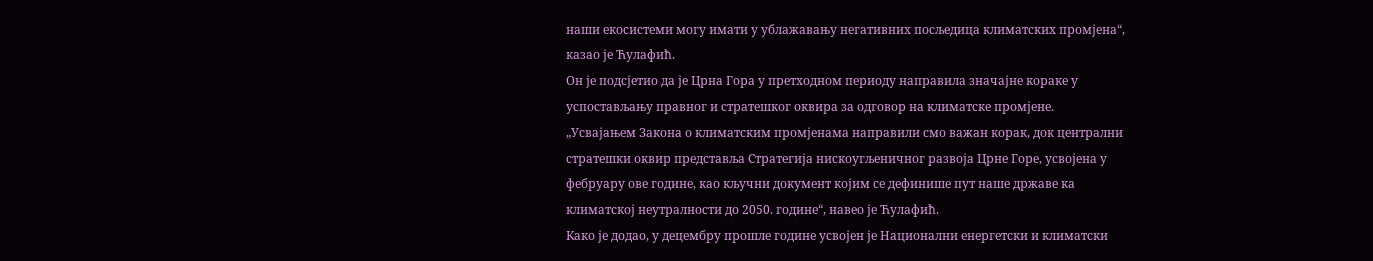наши екосистеми могу имати у ублажавању негативних посљедица климатских промјена“, казао је Ћулафић.
Он је подсјетио да је Црна Гора у претходном периоду направила значајне кораке у успостављању правног и стратешког оквира за одговор на климатске промјене.
„Усвајањем Закона о климатским промјенама направили смо важан корак, док централни стратешки оквир представља Стратегија нискоугљеничног развоја Црне Горе, усвојена у фебруару ове године, као кључни документ којим се дефинише пут наше државе ка климатској неутралности до 2050. године“, навео је Ћулафић.
Како је додао, у децембру прошле године усвојен је Национални енергетски и климатски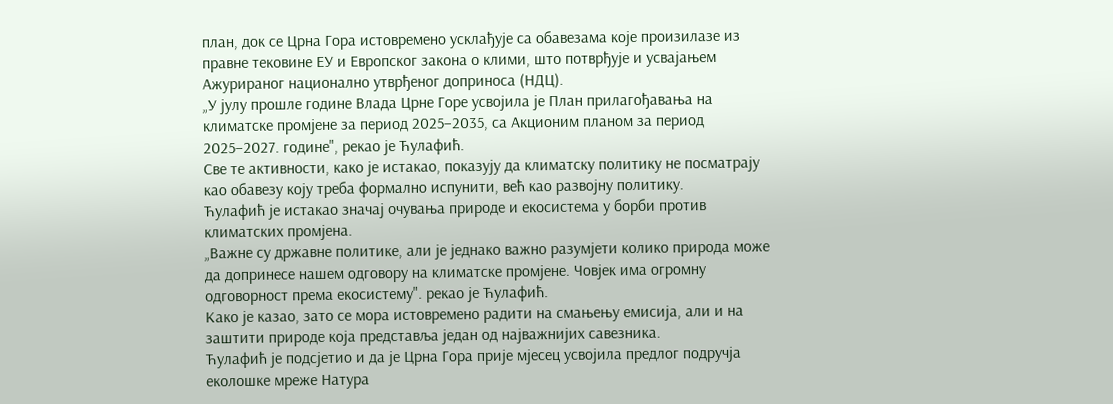план, док се Црна Гора истовремено усклађује са обавезама које произилазе из правне тековине ЕУ и Европског закона о клими, што потврђује и усвајањем Ажурираног национално утврђеног доприноса (НДЦ).
„У јулу прошле године Влада Црне Горе усвојила је План прилагођавања на климатске промјене за период 2025–2035, са Акционим планом за период 2025–2027. године", рекао је Ћулафић.
Све те активности, како је истакао, показују да климатску политику не посматрају као обавезу коју треба формално испунити, већ као развојну политику.
Ћулафић је истакао значај очувања природе и екосистема у борби против климатских промјена.
„Важне су државне политике, али је једнако важно разумјети колико природа може да допринесе нашем одговору на климатске промјене. Човјек има огромну одговорност према екосистему". рекао је Ћулафић.
Како је казао, зато се мора истовремено радити на смањењу емисија, али и на заштити природе која представља један од најважнијих савезника.
Ћулафић је подсјетио и да је Црна Гора прије мјесец усвојила предлог подручја еколошке мреже Натура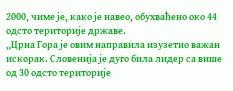2000, чиме је, како је навео, обухваћено око 44 одсто територије државе.
„Црна Гора је овим направила изузетно важан искорак. Словенија је дуго била лидер са више од 30 одсто територије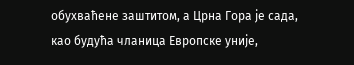обухваћене заштитом, а Црна Гора је сада, као будућа чланица Европске уније,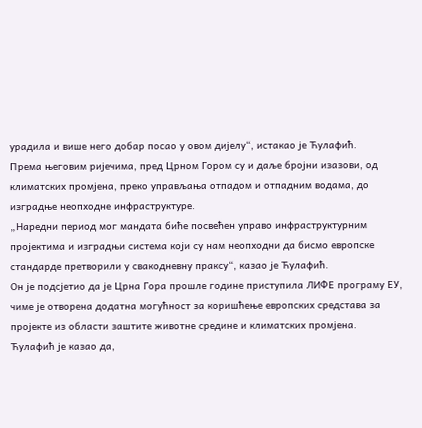урадила и више него добар посао у овом дијелу“, истакао је Ћулафић.
Према његовим ријечима, пред Црном Гором су и даље бројни изазови, од климатских промјена, преко управљања отпадом и отпадним водама, до изградње неопходне инфраструктуре.
„Наредни период мог мандата биће посвећен управо инфраструктурним пројектима и изградњи система који су нам неопходни да бисмо европске стандарде претворили у свакодневну праксу“, казао је Ћулафић.
Он је подсјетио да је Црна Гора прошле године приступила ЛИФЕ програму ЕУ, чиме је отворена додатна могућност за коришћење европских средстава за пројекте из области заштите животне средине и климатских промјена.
Ћулафић је казао да,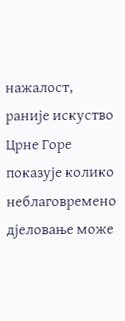нажалост, раније искуство Црне Горе показује колико неблаговремено дјеловање може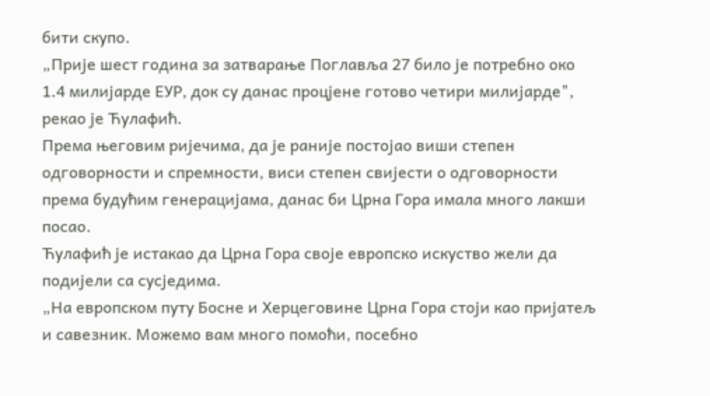бити скупо.
„Прије шест година за затварање Поглавља 27 било је потребно око 1.4 милијарде ЕУР, док су данас процјене готово четири милијарде", рекао је Ћулафић.
Према његовим ријечима, да је раније постојао виши степен одговорности и спремности, виси степен свијести о одговорности према будућим генерацијама, данас би Црна Гора имала много лакши посао.
Ћулафић је истакао да Црна Гора своје европско искуство жели да подијели са сусједима.
„На европском путу Босне и Херцеговине Црна Гора стоји као пријатељ и савезник. Можемо вам много помоћи, посебно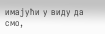имајући у виду да смо,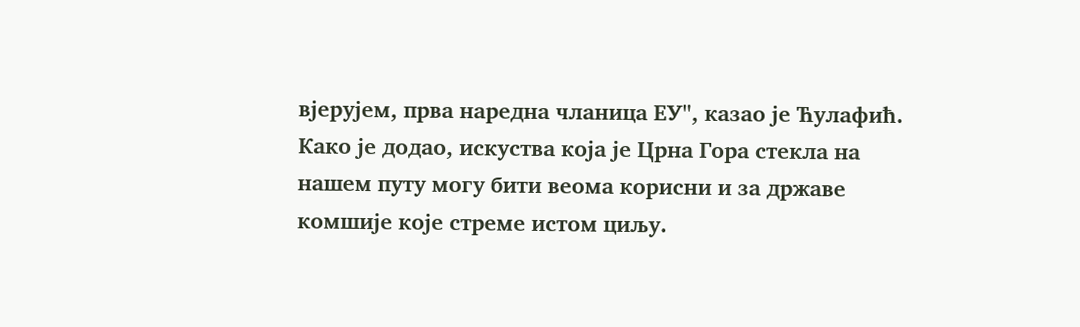вјерујем, прва наредна чланица ЕУ", казао је Ћулафић.
Како је додао, искуства која је Црна Гора стекла на нашем путу могу бити веома корисни и за државе комшије које стреме истом циљу.